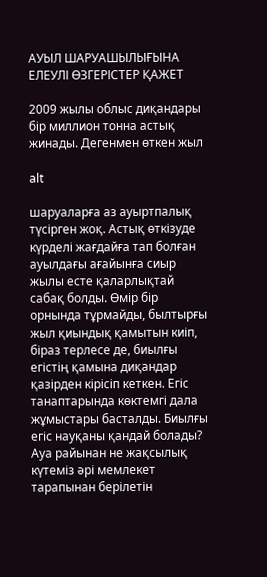АУЫЛ ШАРУАШЫЛЫҒЫНА ЕЛЕУЛІ ӨЗГЕРІСТЕР ҚАЖЕТ

2009 жылы облыс диқандары бір миллион тонна астық жинады. Дегенмен өткен жыл

alt

шаруаларға аз ауыртпалық түсірген жоқ. Астық өткізуде күрделі жағдайға тап болған ауылдағы ағайынға сиыр жылы есте қаларлықтай сабақ болды. Өмір бір орнында тұрмайды, былтырғы жыл қиындық қамытын киіп, біраз терлесе де, биылғы егістің қамына диқандар қазірден кірісіп кеткен. Егіс танаптарында көктемгі дала жұмыстары басталды. Биылғы егіс науқаны қандай болады? Ауа райынан не жақсылық күтеміз әрі мемлекет тарапынан берілетін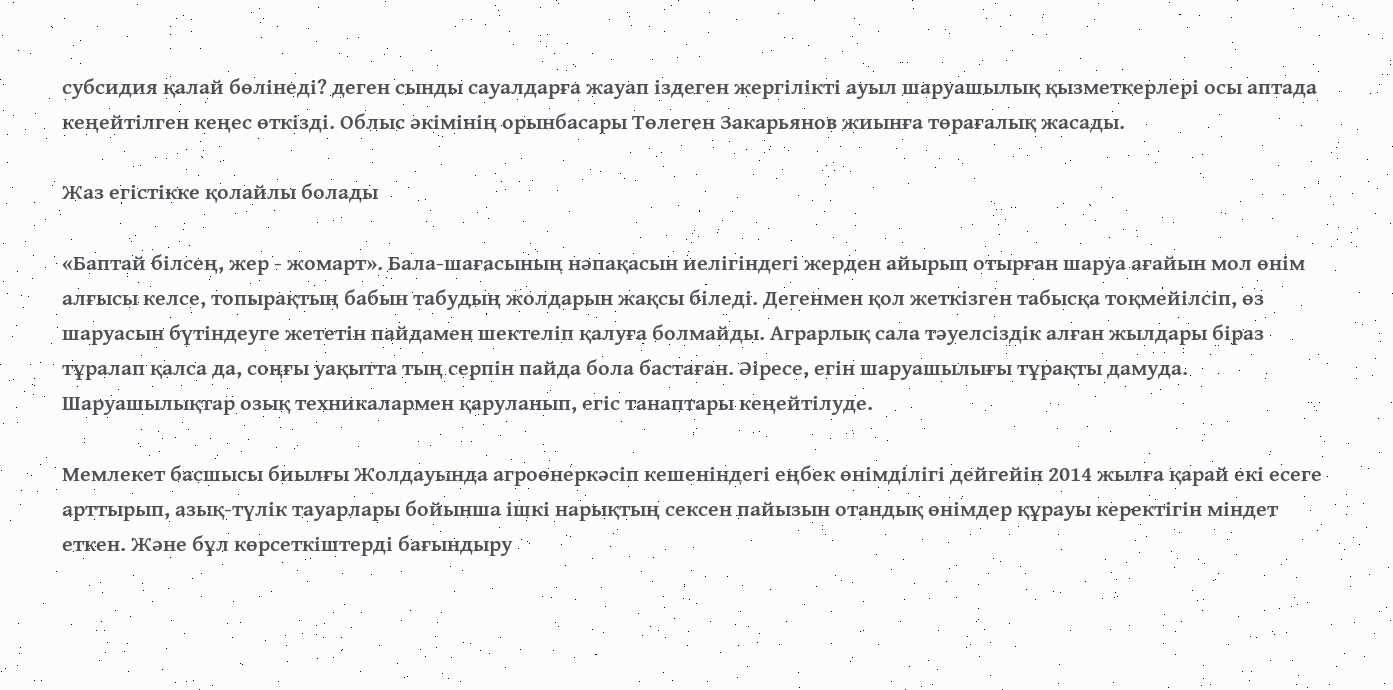субсидия қалай бөлінеді? деген сынды сауалдарға жауап іздеген жергілікті ауыл шаруашылық қызметкерлері осы аптада кеңейтілген кеңес өткізді. Облыс әкімінің орынбасары Төлеген Закарьянов жиынға төрағалық жасады.

Жаз егістікке қолайлы болады

«Баптай білсең, жер - жомарт». Бала-шағасының нәпақасын иелігіндегі жерден айырып отырған шаруа ағайын мол өнім алғысы келсе, топырақтың бабын табудың жолдарын жақсы біледі. Дегенмен қол жеткізген табысқа тоқмейілсіп, өз шаруасын бүтіндеуге жететін пайдамен шектеліп қалуға болмайды. Аграрлық сала тәуелсіздік алған жылдары біраз тұралап қалса да, соңғы уақытта тың серпін пайда бола бастаған. Әіресе, егін шаруашылығы тұрақты дамуда. Шаруашылықтар озық техникалармен қаруланып, егіс танаптары кеңейтілуде.

Мемлекет басшысы биылғы Жолдауында агроөнеркәсіп кешеніндегі еңбек өнімділігі дейгейін 2014 жылға қарай екі есеге арттырып, азық-түлік тауарлары бойынша ішкі нарықтың сексен пайызын отандық өнімдер құрауы керектігін міндет еткен. Және бұл көрсеткіштерді бағындыру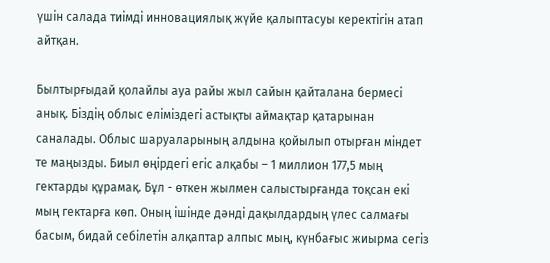үшін салада тиімді инновациялық жүйе қалыптасуы керектігін атап айтқан.

Былтырғыдай қолайлы ауа райы жыл сайын қайталана бермесі анық. Біздің облыс еліміздегі астықты аймақтар қатарынан саналады. Облыс шаруаларының алдына қойылып отырған міндет те маңызды. Биыл өңірдегі егіс алқабы – 1 миллион 177,5 мың гектарды құрамақ. Бұл - өткен жылмен салыстырғанда тоқсан екі мың гектарға көп. Оның ішінде дәнді дақылдардың үлес салмағы басым, бидай себілетін алқаптар алпыс мың, күнбағыс жиырма сегіз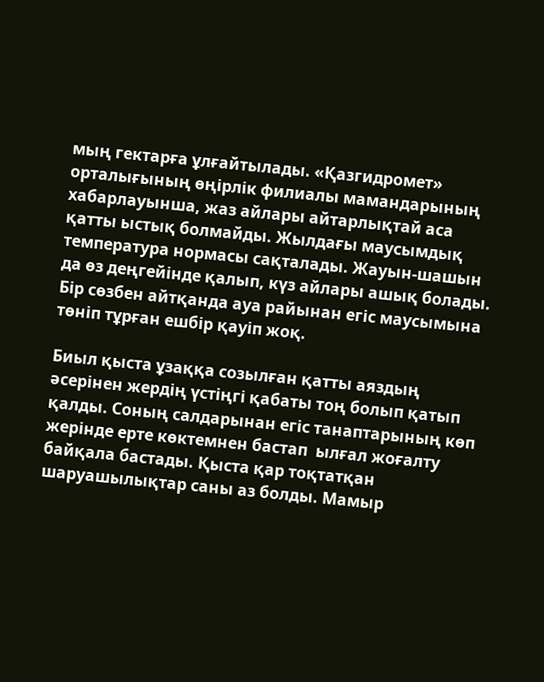мың гектарға ұлғайтылады. «Қазгидромет» орталығының өңірлік филиалы мамандарының хабарлауынша, жаз айлары айтарлықтай аса қатты ыстық болмайды. Жылдағы маусымдық температура нормасы сақталады. Жауын-шашын да өз деңгейінде қалып, күз айлары ашық болады. Бір сөзбен айтқанда ауа райынан егіс маусымына төніп тұрған ешбір қауіп жоқ.

Биыл қыста ұзаққа созылған қатты аяздың әсерінен жердің үстіңгі қабаты тоң болып қатып қалды. Соның салдарынан егіс танаптарының көп жерінде ерте көктемнен бастап  ылғал жоғалту байқала бастады. Қыста қар тоқтатқан шаруашылықтар саны аз болды. Мамыр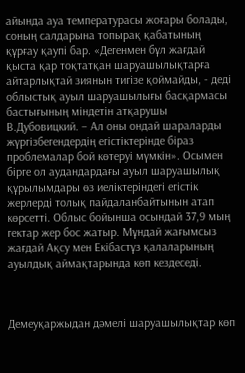айында ауа температурасы жоғары болады, соның салдарына топырақ қабатының құрғау қаупі бар. «Дегенмен бұл жағдай қыста қар тоқтатқан шаруашылықтарға айтарлықтай зиянын тигізе қоймайды, - деді облыстық ауыл шаруашылығы басқармасы бастығының міндетін атқарушы В.Дубовицкий. – Ал оны ондай шараларды жүргізбегендердің егістіктерінде біраз проблемалар бой көтеруі мүмкін». Осымен бірге ол аудандардағы ауыл шаруашылық құрылымдары өз иеліктеріндегі егістік жерлерді толық пайдаланбайтынын атап көрсетті. Облыс бойынша осындай 37,9 мың гектар жер бос жатыр. Мұндай жағымсыз жағдай Ақсу мен Екібастұз қалаларының ауылдық аймақтарында көп кездеседі.



Демеуқаржыдан дәмелі шаруашылықтар көп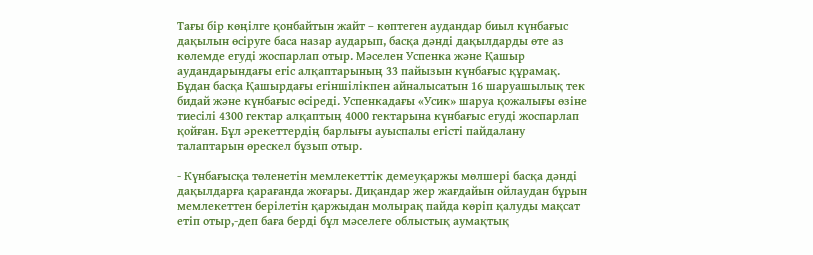Тағы бір көңілге қонбайтын жайт – көптеген аудандар биыл күнбағыс дақылын өсіруге баса назар аударып, басқа дәнді дақылдарды өте аз көлемде егуді жоспарлап отыр. Мәселен Успенка және Қашыр аудандарындағы егіс алқаптарының 33 пайызын күнбағыс құрамақ. Бұдан басқа Қашырдағы егіншілікпен айналысатын 16 шаруашылық тек бидай және күнбағыс өсіреді. Успенкадағы «Усик» шаруа қожалығы өзіне тиесілі 4300 гектар алқаптың 4000 гектарына күнбағыс егуді жоспарлап қойған. Бұл әрекеттердің барлығы ауыспалы егісті пайдалану талаптарын өрескел бұзып отыр.

- Күнбағысқа төленетін мемлекеттік демеуқаржы мөлшері басқа дәнді дақылдарға қарағанда жоғары. Диқандар жер жағдайын ойлаудан бұрын мемлекеттен берілетін қаржыдан молырақ пайда көріп қалуды мақсат етіп отыр,-деп баға берді бұл мәселеге облыстық аумақтық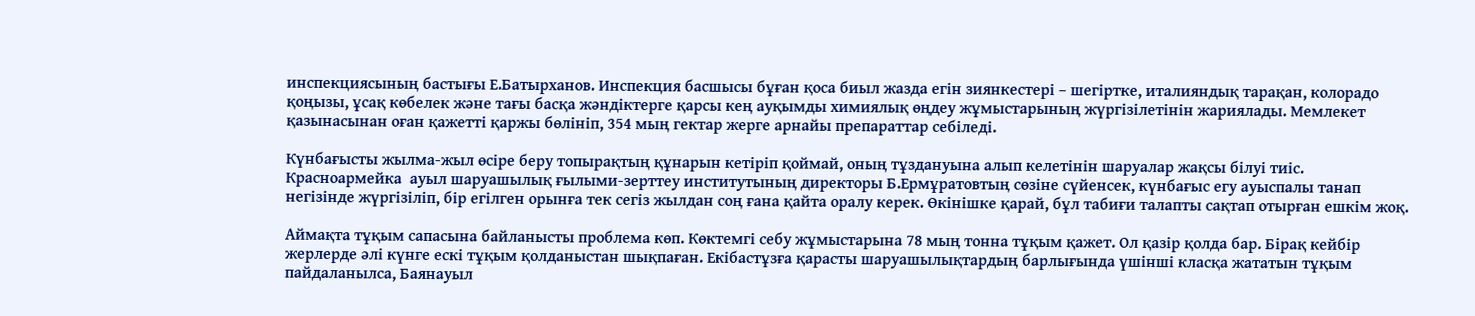инспекциясының бастығы Е.Батырханов. Инспекция басшысы бұған қоса биыл жазда егін зиянкестері – шегіртке, италияндық тарақан, колорадо қоңызы, ұсақ көбелек және тағы басқа жәндіктерге қарсы кең ауқымды химиялық өңдеу жұмыстарының жүргізілетінін жариялады. Мемлекет қазынасынан оған қажетті қаржы бөлініп, 354 мың гектар жерге арнайы препараттар себіледі.

Күнбағысты жылма-жыл өсіре беру топырақтың құнарын кетіріп қоймай, оның тұздануына алып келетінін шаруалар жақсы білуі тиіс. Красноармейка  ауыл шаруашылық ғылыми-зерттеу институтының директоры Б.Ермұратовтың сөзіне сүйенсек, күнбағыс егу ауыспалы танап негізінде жүргізіліп, бір егілген орынға тек сегіз жылдан соң ғана қайта оралу керек. Өкінішке қарай, бұл табиғи талапты сақтап отырған ешкім жоқ.

Аймақта тұқым сапасына байланысты проблема көп. Көктемгі себу жұмыстарына 78 мың тонна тұқым қажет. Ол қазір қолда бар. Бірақ кейбір жерлерде әлі күнге ескі тұқым қолданыстан шықпаған. Екібастұзға қарасты шаруашылықтардың барлығында үшінші класқа жататын тұқым пайдаланылса, Баянауыл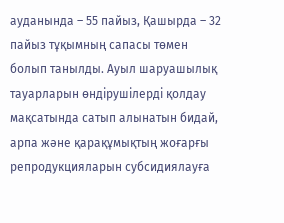ауданында – 55 пайыз, Қашырда – 32 пайыз тұқымның сапасы төмен болып танылды. Ауыл шаруашылық тауарларын өндірушілерді қолдау мақсатында сатып алынатын бидай, арпа және қарақұмықтың жоғарғы репродукцияларын субсидиялауға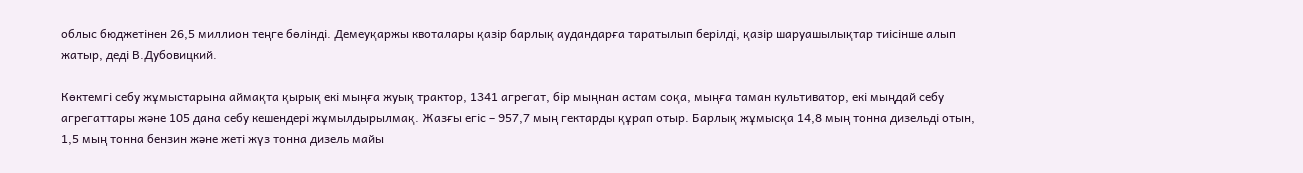облыс бюджетінен 26,5 миллион теңге бөлінді. Демеуқаржы квоталары қазір барлық аудандарға таратылып берілді, қазір шаруашылықтар тиісінше алып жатыр, деді В.Дубовицкий.

Көктемгі себу жұмыстарына аймақта қырық екі мыңға жуық трактор, 1341 агрегат, бір мыңнан астам соқа, мыңға таман культиватор, екі мыңдай себу агрегаттары және 105 дана себу кешендері жұмылдырылмақ. Жазғы егіс – 957,7 мың гектарды құрап отыр. Барлық жұмысқа 14,8 мың тонна дизельді отын, 1,5 мың тонна бензин және жеті жүз тонна дизель майы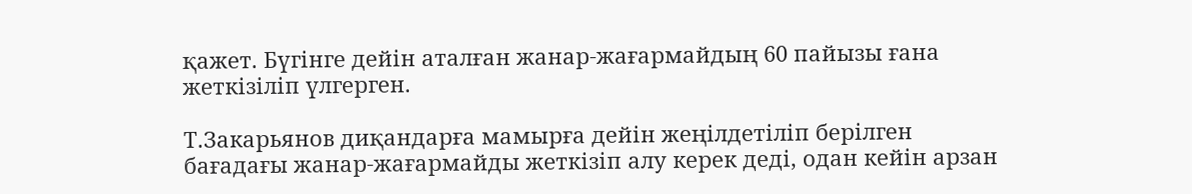қажет. Бүгінге дейін аталған жанар-жағармайдың 60 пайызы ғана жеткізіліп үлгерген.

Т.Закарьянов диқандарға мамырға дейін жеңілдетіліп берілген бағадағы жанар-жағармайды жеткізіп алу керек деді, одан кейін арзан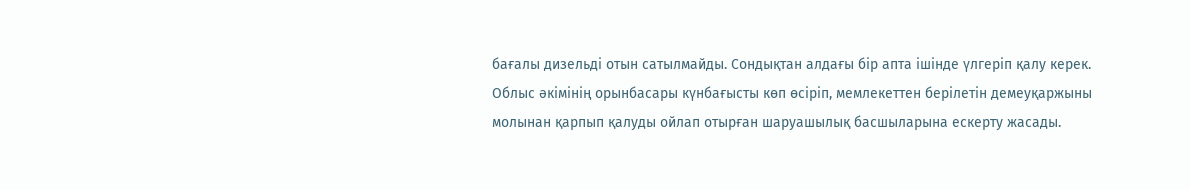бағалы дизельді отын сатылмайды. Сондықтан алдағы бір апта ішінде үлгеріп қалу керек. Облыс әкімінің орынбасары күнбағысты көп өсіріп, мемлекеттен берілетін демеуқаржыны молынан қарпып қалуды ойлап отырған шаруашылық басшыларына ескерту жасады.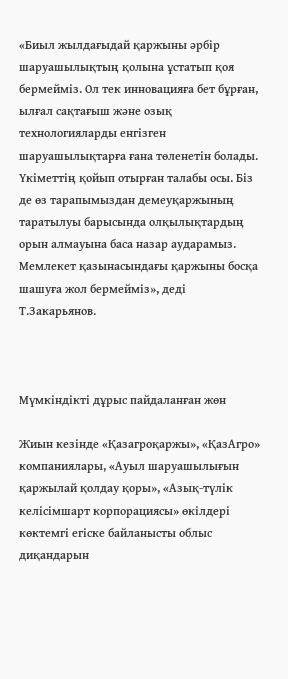«Биыл жылдағыдай қаржыны әрбір шаруашылықтың қолына ұстатып қоя бермейміз. Ол тек инновацияға бет бұрған, ылғал сақтағыш және озық технологияларды енгізген шаруашылықтарға ғана төленетін болады. Үкіметтің қойып отырған талабы осы. Біз де өз тарапымыздан демеуқаржының таратылуы барысында олқылықтардың орын алмауына баса назар аударамыз. Мемлекет қазынасындағы қаржыны босқа шашуға жол бермейміз», деді Т.Закарьянов.



Мүмкіндікті дұрыс пайдаланған жөн

Жиын кезінде «Қазагроқаржы», «ҚазАгро» компаниялары, «Ауыл шаруашылығын қаржылай қолдау қоры», «Азық-түлік келісімшарт корпорациясы» өкілдері көктемгі егіске байланысты облыс диқандарын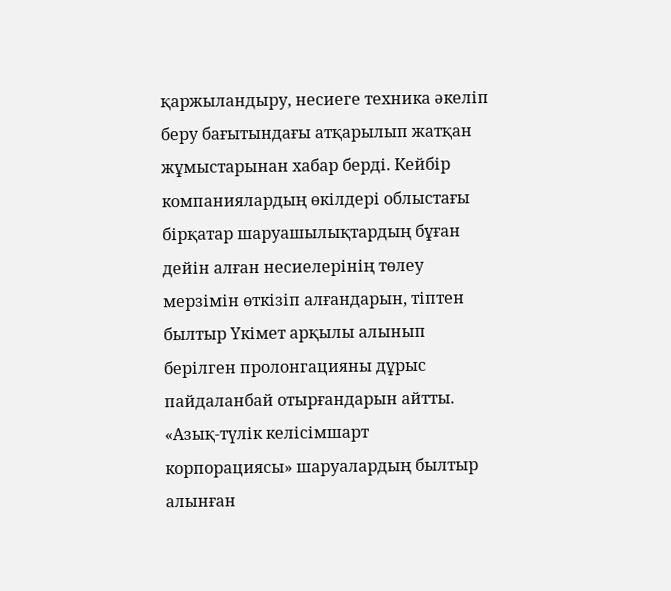қаржыландыру, несиеге техника әкеліп беру бағытындағы атқарылып жатқан жұмыстарынан хабар берді. Кейбір компаниялардың өкілдері облыстағы бірқатар шаруашылықтардың бұған дейін алған несиелерінің төлеу мерзімін өткізіп алғандарын, тіптен былтыр Үкімет арқылы алынып берілген пролонгацияны дұрыс пайдаланбай отырғандарын айтты. «Азық-түлік келісімшарт корпорациясы» шаруалардың былтыр алынған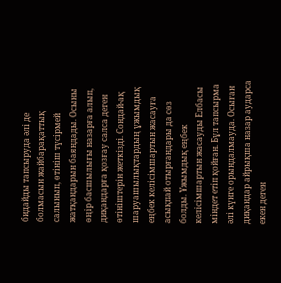бидайды тапсыруда әлі де болмасын жайбарақаттық салынып, өтініш түсірмей жатқандарын баяндады. Осыны өңір басшылығы назарға алып, диқандарға қозғау салса деген өтініштерін жеткізді. Сондай-ақ шаруашылықтардың ұжымдық еңбек келісімшартын жасауға асықпай отырғандары да сөз болды. Ұжымдық еңбек келісімшартын жасауды Елбасы міндет етіп қойған. Бұл тапсырма әлі күнге орындалмауда. Осыған диқандар айрықша назар аударса екен деген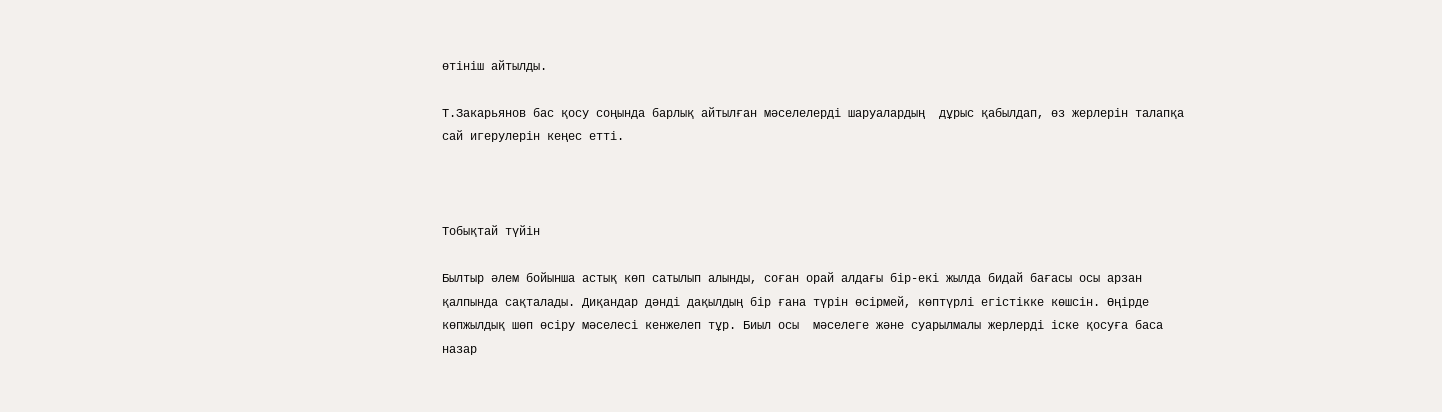өтініш айтылды.

Т.Закарьянов бас қосу соңында барлық айтылған мәселелерді шаруалардың  дұрыс қабылдап, өз жерлерін талапқа сай игерулерін кеңес етті.



Тобықтай түйін

Былтыр әлем бойынша астық көп сатылып алынды, соған орай алдағы бір-екі жылда бидай бағасы осы арзан қалпында сақталады. Диқандар дәнді дақылдың бір ғана түрін өсірмей, көптүрлі егістікке көшсін. Өңірде көпжылдық шөп өсіру мәселесі кенжелеп тұр. Биыл осы  мәселеге және суарылмалы жерлерді іске қосуға баса назар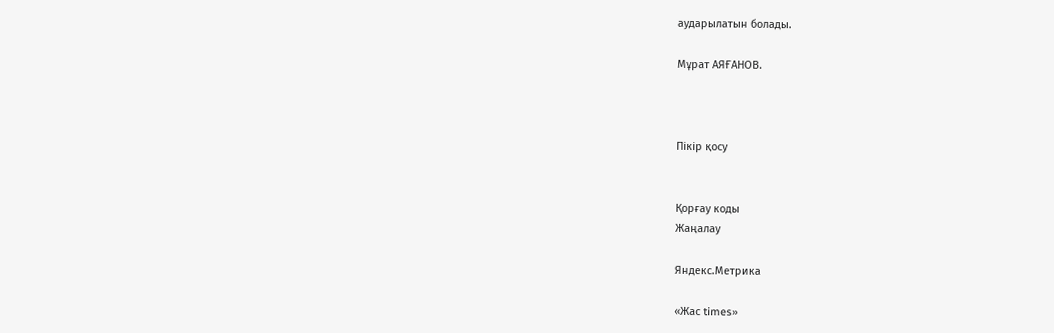аударылатын болады.

Мұрат АЯҒАНОВ.



Пікір қосу


Қорғау коды
Жаңалау

Яндекс.Метрика

«Жас times»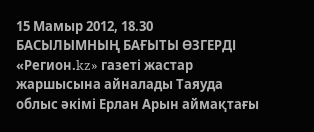15 Мамыр 2012, 18.30
БАСЫЛЫМНЫҢ БАҒЫТЫ ӨЗГЕРДІ
«Регион.kz» газеті жастар жаршысына айналады Таяуда облыс әкімі Ерлан Арын аймақтағы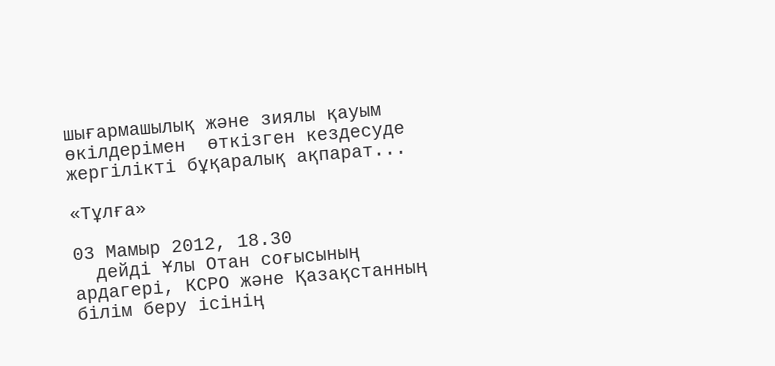шығармашылық және зиялы қауым өкілдерімен  өткізген кездесуде жергілікті бұқаралық ақпарат...

«Тұлға»

03 Мамыр 2012, 18.30
  дейді Ұлы Отан соғысының ардагері, КСРО және Қазақстанның білім беру ісінің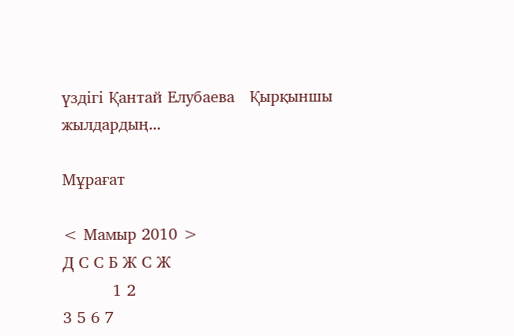үздігі Қантай Елубаева   Қырқыншы жылдардың...

Мұрағат

< Мамыр 2010 >
Д С С Б Ж С Ж
          1 2
3 5 6 7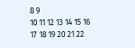8 9
10 11 12 13 14 15 16
17 18 19 20 21 22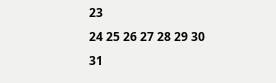23
24 25 26 27 28 29 30
31